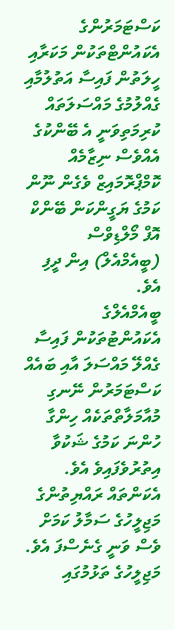ކަސްޓަމަރުންގެ އެކައުންޓްތަކުން މަކަރާއި ހީލަތުން ފައިސާ އަތުލުމާއި ގެއްލުމުގެ މައްސަލަތައް ކުރިމަތިވަނީ އެ ބޭންކުގެ އެއްވެސް ނިޒާމެއް ކޮމްޕްރޮމައިޒް ވެގެން ނޫން ކަމުގެ ޔަގީންކަން ބޭންކް އޮފް މޯލްޑިވްސް (ބީއެމްއެލް) އިން ދީފި އެވެ.
ބީއެމްއެލްގެ އެކައުންޓުތަކުން ފައިސާ ގެއްލޭ މައްސަލަ އާއި ބައެއް ކަސްޓަމަރުން ނޭނގި މުއާމަލާތްތަކެއް ހިންގާ ހުންނަ ކަމުގެ ޝަކުވާ އިތުރުވެފައިވެ އެވެ. އެކަންތައް ރައްޔިތުންގެ މަޖިލީހުގެ ސަމާލު ކަމަށް ވެސް ވަނީ ގެނެސްފަ އެވެ.
މަޖިލީހުގެ ތަޅުމުގައި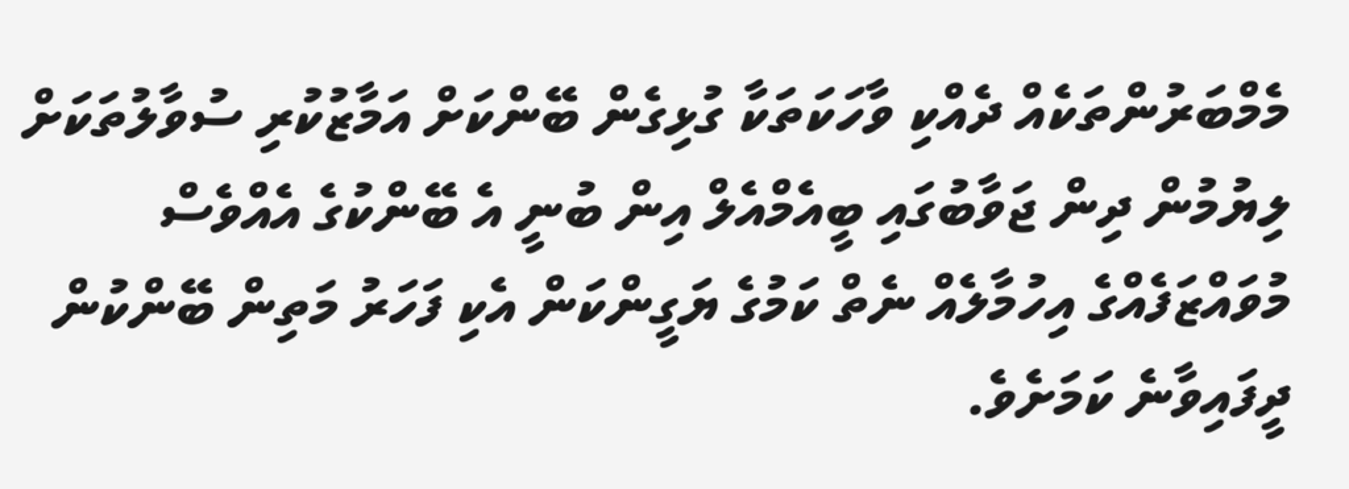މެމްބަރުންތަކެއް ދެއްކި ވާހަކަތަކާ ގުޅިގެން ބޭންކަށް އަމާޒުކުރި ސުވާލުތަކަށް ލިޔުމުން ދިން ޖަވާބުގައި ބީއެމްއެލް އިން ބުނީ އެ ބޭންކުގެ އެއްވެސް މުވައްޒަފެއްގެ އިހުމާލެއް ނެތް ކަމުގެ ޔަގީންކަން އެކި ފަހަރު މަތިން ބޭންކުން ދީފައިވާނެ ކަމަށެވެ.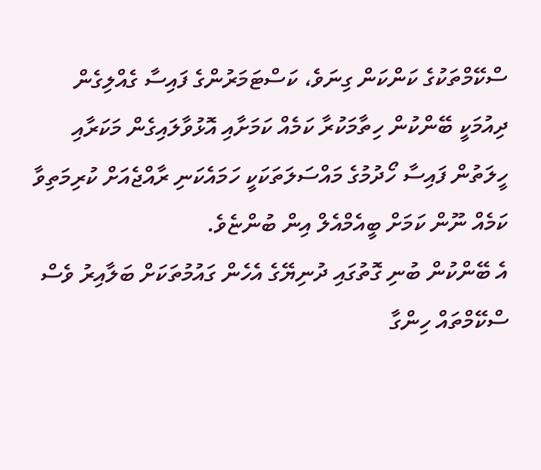ސްކޭމްތަކުގެ ކަންކަން ގިނަވެ، ކަސްޓަމަރުންގެ ފައިސާ ގެއްލިގެން ދިއުމަކީ ބޭންކުން ހިތާމަކުރާ ކަމެއް ކަމަށާއި އޮޅުވާލައިގެން މަކަރާއި ހީލަތުން ފައިސާ ހޯދުމުގެ މައްސަލަތަކަކީ ހަމައެކަނި ރާއްޖެއަށް ކުރިމަތިވާ ކަމެއް ނޫން ކަމަށް ބީއެމްއެލް އިން ބުންޏެވެ.
އެ ބޭންކުން ބުނި ގޮތުގައި ދުނިޔޭގެ އެހެން ގައުމުތަކަށް ބަލާއިރު ވެސް ސްކޭމްތައް ހިންގާ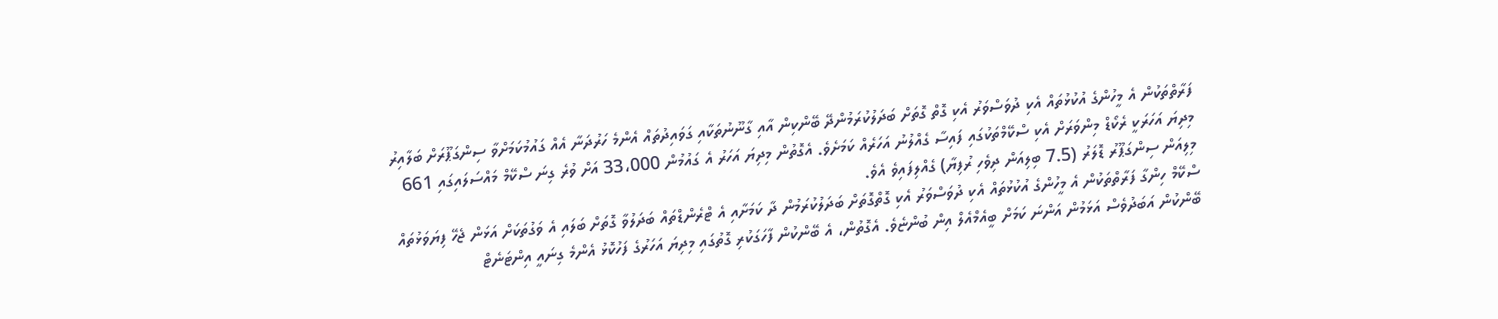ފަރާތްތަކުން އެ މީހުންގެ އުކުޅުތައް އެކި ދުވަސްވަރު އެކި ގޮތް ގޮތަށް ބަދަލުކުރަމުންދޭ ބޭންކިން އާއި ގާނޫނުތަކާއި ގަވައިދުތައް އެންމެ ހަރުދަނާ އެއް ގައުމުކަމަށްވާ ސިންގަޕޫރަށް ބަލާއިރު މިދިޔަ އަހަރަކީ ރެކޯޑް މިންވަރަށް އެކި ސްކޭމްތަކުގައި ފައިސާ ގެއްލުނު އަހަރެއް ކަމަށެވެ. އެގޮތުން މިދިޔަ އަހަރު އެ ގައުމުން 33،000 އަށް ވުރެ ގިނަ ސްކޭމް މައްސަލައިގައި 661 މިލިއަން ސިންގަޕޫރު ޑޮލަރު (7.5 ބިލިއަން ދިވެހި ރުފިޔާ) ގެއްލިފައިވެ އެވެ.
ސްކޭމް ހިންގާ ފަރާތްތަކުން އެ މީހުންގެ އުކުޅުތައް އެކި ދުވަސްވަރު އެކި ގޮތްގޮތަށް ބަދަލުކުރަމުން ދާ ކަމަށާއި އެ ޓްރެންޑްތައް ބަދަލުވާ ގޮތަށް ބަލައި އެ ވަގުތަކަށް އަޅަން ޖެހޭ ފިޔަވަޅުތައް ބޭންކުން އަބަދުވެސް އަޅަމުން އަންނަ ކަމަށް ބީއެމްއެލް އިން ބުންޏެވެ. އެގޮތުން، އެ ބޭންކުން ފާހަގަކުރި ގޮތުގައި މިދިޔަ އަހަރުގެ ފަހުކޮޅު އެންމެ ގިނައީ އިންޓަނެޓް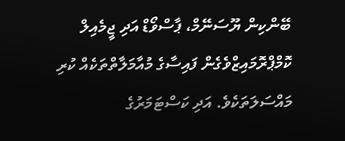ބޭންކިން ޔޫސަނޭމް، ޕާސްވޯޑް އަދި ޖީމެއިލް ކޮމްޕްރޮމައިޒްވެގެން ފައިސާގެ މުއާމަލާތްތަކެއް ކުރި މައްސަލަތަކެވެ. އަދި ކަސްޓަމަރުގެ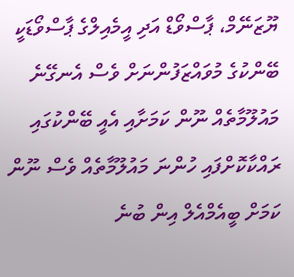ޔޫޒަނޭމް، ޕާސްވޯޑް އަދި އީމެއިލްގެ ޕާސްވޯޑަކީ ބޭންކުގެ މުވައްޒަފުންނަށް ވެސް އެނގޭނެ މައުލޫމާތެއް ނޫން ކަމަށާއި އެއީ ބޭންކުގައި ރައްކާކޮށްފައި ހުންނަ މައުލޫމާތެއް ވެސް ނޫން ކަމަށް ބީއެމްއެލް އިން ބުނެ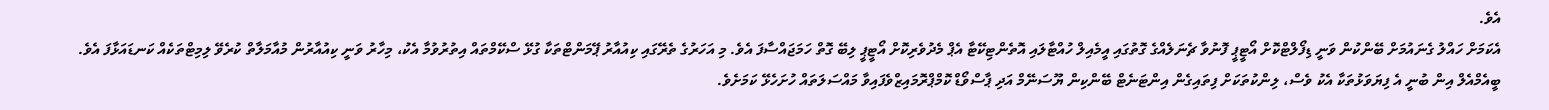އެވެ.
އެކަމަށް ހައްލު ގެނައުމަށް ބޭންކުން ވަނީ ޑިފޯލްޓްކޮށް އޯޓީޕީ ފޮނުވާ ޗެނަލެއްގެ ގޮތުގައި އީމެއިލް ހުއްޓާލައި އޮތެންޓިކޭޓާ އެޕް މެދުވެރިކޮށް އޯޓީޕީ ލިބޭ ގޮތް ހަމަޖައްސާފަ އެވެ. މި އަހަރުގެ ތެރޭގައި ކިއުއާރު ޕޭމަންޓްތަކާ ގުޅޭ ސްކޭމްތައް އިތުރުވުމާ އެކު، މިހާރު ވަނީ ކިއުއާރުން މުއާމަލާތް ކުރެވޭ ލިމިޓްތަކެއް ކަނޑައަޅާފަ އެވެ.
ބީއެމްއެލް އިން ބުނީ އެ ފިޔަވަޅުތަކާ އެކު ވެސް، ލިންކުތަކަށް ފިތައިގެން އިންޓަނެޓް ބޭންކިން ޔޫސަނޭމް އަދި ޕާސްވޯޑް ކޮމްޕްރޮމައިޒްވެފައިވާ މައްސަލަތައް ހުށަހެޅޭ ކަމަށެވެ.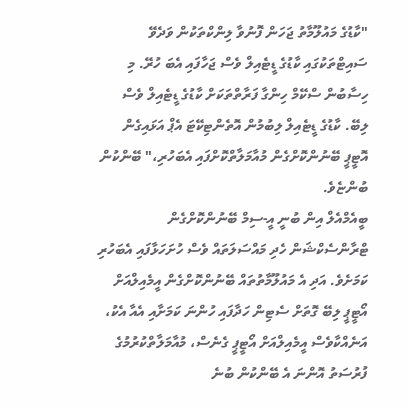"ކާޑުގެ މައުލޫމާތު ޖަހަން ފޮނުވާ ލިންކްތަކުން ވަދެވޭ ސައިޓްތަކުގައި ކާޑުގެ ޑީޓެއިލް ވެސް ޖަހާފައި އެބަ ހުރޭ. މި ހިސާބުން ސްކޭމް ހިންގާ ފަރާތްތަކަށް ކާޑުގެ ޑީޓެއިލް ވެސް ލިބޭ. ކާޑުގެ ޑީޓެއިލް ލިބުމުން އޮތެންޓިކޭޓަ އެޕް އަޅައިގެން އޮޓީޕީ ބޭނުންކޮށްގެން މުއާމަލާތްކޮށްފައި އެބަހުރި،" ބޭންކުން ބުންޏެވެ.
ބީއެމްއެލް އިން ބުނީ އީ-ސިމް ބޭނުންކޮށްގެން ޓްރާންސެކްޝަން ހެދި މައްސަލަތައް ވެސް ހުށަހަޅާފައި އެބަހުރި ކަމަށެވެ. އަދި އެ މައުލޫމާތުތައް ބޭނުންކޮށްގެން އީމެއިލްއަށް އޯޓީޕީ ލިބޭ ގޮތަށް ސެޓިން ހަދާފައި ހުންނަ ކަމަށާއި އެއާ އެކު، އަނެއްކާވެސް އީމެއިލްއަށް އޯޓީޕީ ގެނެސް، މުއާމަލާތްކުރުމުގެ ފުރުސަތު އޮންނަ އެ ބޭންކުން ބުނެ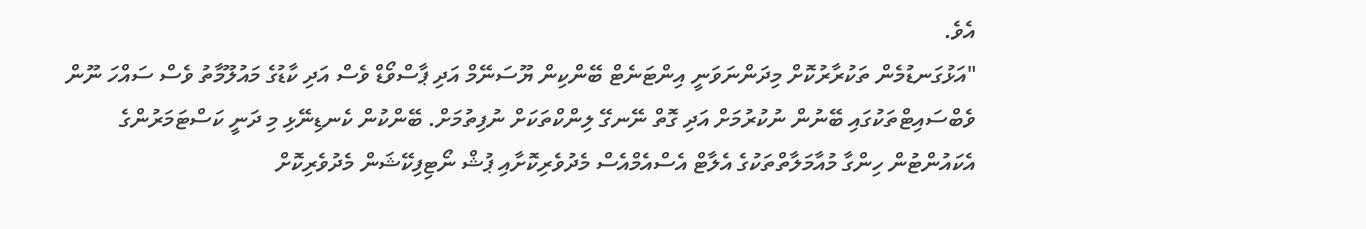އެވެ.
"އަޅުގަނޑުމެން ތަކުރާރުކޮށް މިދަންނަވަނީ އިންޓަނެޓް ބޭންކިން ޔޫސަނޭމް އަދި ޕާސްވޯޑް ވެސް އަދި ކާޑުގެ މައުލޫމާތު ވެސް ސައްހަ ނޫން ވެބްސައިޓްތަކުގައި ބޭނުން ނުކުރުމަށް އަދި ގޮތް ނޭނގޭ ލިންކްތަކަށް ނުފިތުމަށް. ބޭންކުން ކެނޑިނޭޅި މި ދަނީ ކަސްޓަމަރުންގެ އެކައުންޓުން ހިންގާ މުއާމަލާތްތަކުގެ އެލާޓް އެސްއެމްއެސް މެދުވެރިކޮށާއި ޕުޝް ނޯޓިފިކޭޝަން މެދުވެރިކޮށް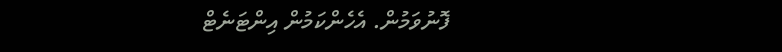ފޮނުވަމުން. އެހެންކަމުން އިންޓަނެޓް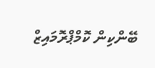ބޭންކިން ކޮމްޕްރޮމައިޒް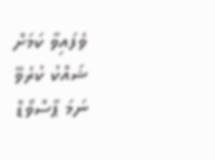ވެފައިވާ ކަމަށް ޝައްކު ކުރެވޭ ނަމަ ޕާސްވޯޑް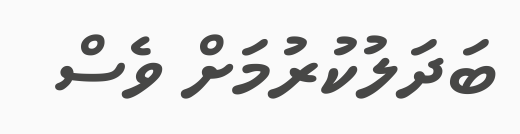ބަދަލުކުރުމަށް ވެސް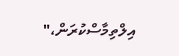އިލްތިމާސްކުރަން،"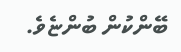ބޭންކުން ބުންޏެވެ.